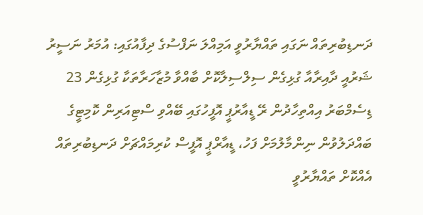ދަނޑިބުރިތައް ނަގައި ތައްޔާރުވީ އަމިއްލަ ނަފްސުގެ ދިފާއުގައި: އުމަރު ނަސީރު
ޝަރުއީ ދާއިރާއާ ގުޅިގެން ސިލްސިލާކޮށް ބާއްވާ މުޒާހަރާތަކާ ގުޅިގެން 23 ޑިސެމްބަރު އިއްތިހާދުން ރޭ ޑީއާރުޕީ އޮފީހުގައި ބޭއްވި ސްޓިއަރިން ކޮމިޓީގެ ބައްދަލުވުން ނިންމާލުމަށް ފަހު، ޑީއާރްޕީ އޮފީސް ކުރިމައްޗަށް ދަނޑިބުރިތައް އެއްކޮށް ތައްޔާރުވީ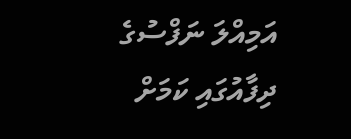އަމިއްލަ ނަފްސުގެ ދިފާއުގައި ކަމަށް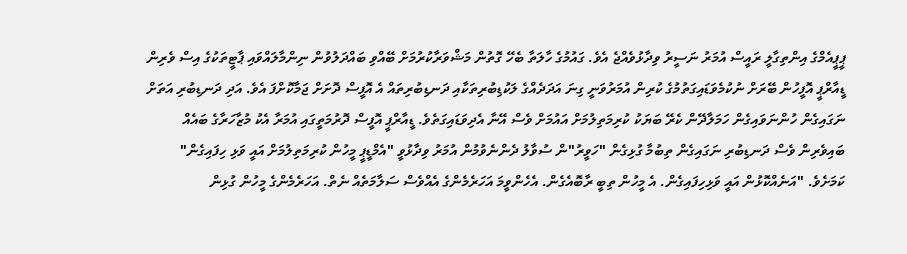ޕީޕީއެމްގެ އިންތިގާލީ ރައީސް އުމަރު ނަސީރު ވިދާޅުވެއްޖެ އެވެ. ގައުމުގެ ހާލަތާ ބެހޭ ގޮތުން މަޝްވަރާކުރުމަށް ބޭއްވި ބައްދަލުވުން ނިންމާލައްވައި ޕާޓީތަކުގެ އިސް ވެރިން ޑީއާރްޕީ އޮފީހުން ބޭރަށް ނުކުމެވަޑައިގަތުމުގެ ކުރިން އުމަރުވަނީ ގިނަ އަދަދެއްގެ ލަކުޑިބުރިތަކާއި ދަނޑިބުރިތައް އެ އޮފީސް ދޮށަށް ޖަމާކޮށްފަ އެވެ. އަދި ދަނޑިބުރި އަތަށް ނަގައިގެން ހުންނަވައިގެން ހަމަލާދޭން ކެރޭ ބަޔަކު ކުރިމަތިލުމަށް އައުމަށް ވެސް އޭނާ އެދިވަޑައިގަތެވެ. ޑީއާރްޕީ އޮފީސް ދޮރުމަތީގައި އުމަރާ އެކު މުޒާހަރާގެ ބައެއް ބައިވެރިން ވެސް ދަނޑިބުރި ނަގައިގެން ތިބުމާ ގުޅިގެން "ހަވީރު"ން ސުވާލު ދެންނެވުމުން އުމަރު ވިދާޅުވީ "އެމްޑީޕީ މީހުން ކުރިމަތިލުމަށް އައީ ވަޅި ހިފައިގެން" ކަމަށެވެ. "އަނެއްކޮޅުން އައީ ވަޅިހިފައިގެން. އެ މީހުން ތިބީ ރާބޮއެގެން. އެހެންވީމަ އަހަރެމެންގެ އެއްވެސް ސަލާމަތެއް ނެތް. އަހަރެމެންގެ މީހުން ގުޅިން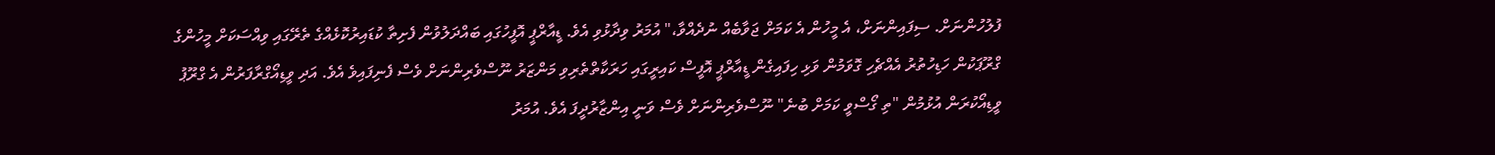ފުލުހުންނަށް. ސިފައިންނަށް، އެ މީހުން އެ ކަމަށް ޖަވާބެއް ނުދެއްވާ،" އުމަރު ވިދާޅުވި އެވެ. ޑީއާރްޕީ އޮފީހުގައި ބައްދަލުވުން ފެށިތާ ކުޑައިރުކޮޅެއްގެ ތެރޭގައި ވިއްސަކަށް މީހުންގެ ގްރޫޕަކުން ހަޑިހުތުރު އެއްޗެހި ގޮވަމުން ވަޅި ހިފައިގެން ޑީއާރްޕީ އޮފީސް ކައިރީގައި ހަރަކާތްތެރިވި މަންޒަރު ނޫސްވެރިންނަށް ވެސް ފެނިފައިވެ އެވެ. އަދި ވީޑިއޯގްރާފަރުން އެ ގްރޫޕު ވީޑިއޯކުރަން އުޅުމުން "ތި ގޯސްވީ ކަމަށް ބުނެ" ނޫސްވެރިންނަށް ވެސް ވަނީ އިންޒާރުދީފަ އެވެ. އުމަރު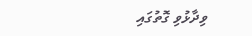ވިދާޅުވި ގޮތުގައި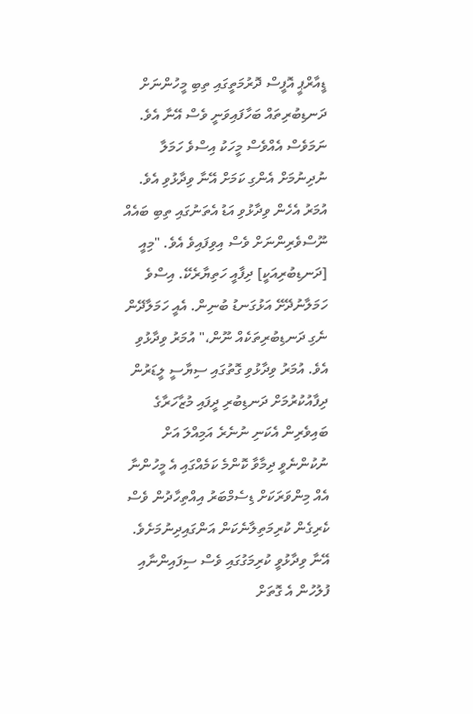ޑީއާރްޕީ އޮފީސް ދޮރުމަތީގައި ތިބި މީހުންނަށް ދަނޑިބުރިތައް ބަހާފައިވަނީ ވެސް އޭނާ އެވެ. ނަމަވެސް އެއްވެސް މީހަކު އިސްވެ ހަމަލާ ނުދިނުމަށް އެންގި ކަމަށް އޭނާ ވިދާޅުވި އެވެ. އުމަރު އެހެން ވިދާޅުވި އަޑު އެތަނުގައި ތިބި ބައެއް ނޫސްވެރިންނަށް ވެސް އިވިފައިވެ އެވެ. "މިއީ [ދަނޑިބުރިއަކީ] ދިފާއީ ހަތިޔާރެކޭ. އިސްވެ ހަމަލާނުދޭށޭ އަޅުގަނޑު ބުނިން. އެއީ ހަމަލާދޭން ނެގި ދަނޑިބުރިތަކެއް ނޫން،" އުމަރު ވިދާޅުވި އެވެ. އުމަރު ވިދާޅުވި ގޮތުގައި ސިޔާސީ ލީޑަރުން ދިފާއުކުރުމަށް ދަނޑިބުރި ދީފައި މުޒާހަރާގެ ބައިވެރިން އެކަނި ނުނެރެ އަމިއްލަ އަށް ނުކުންނެވީ ދިމާވާ ކޮންމެ ކަމެއްގައި އެ މީހުންނާ އެއް މިންވަރަކަށް ޑިސެމްބަރު އިއްތިހާދުން ވެސް ކެރިގެން ކުރިމަތިލާނެކަން އަންގައިދިނުމަށެވެ. އޭނާ ވިދާޅުވީ ކުރިމަގުގައި ވެސް ސިފައިންނާއި ފުލުހުން އެ ގޮތަށް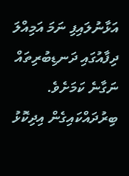އަޅާނުލައިފި ނަމަ އަމިއްލަ ދިފާއުގައި ދަނޑިބުރިތައް ނަގާނެ ކަމަށެވެ. ބިރުދައްކައިގެން އިދިކޮޅު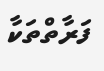ފަރާތްތަކާ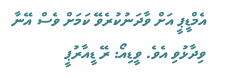އެމްޑީޕީ އަށް ވާދަނުކުރެވޭ ކަމަށް ވެސް އޭނާ ވިދާޅުވި އެވެ. ވީޑިއޯ: ރޭ ޑީއާރުޕީ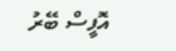އޮފީސް ބޭރު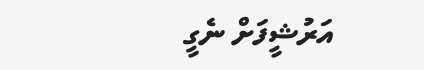އަރުޝީފަށް ނެގީ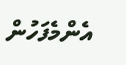އެންމެފަހުން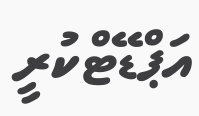އަޕްޑޭޓްކުރީ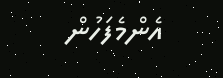އެންމެފަހުން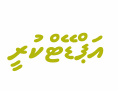އަޕްޑޭޓްކުރީ